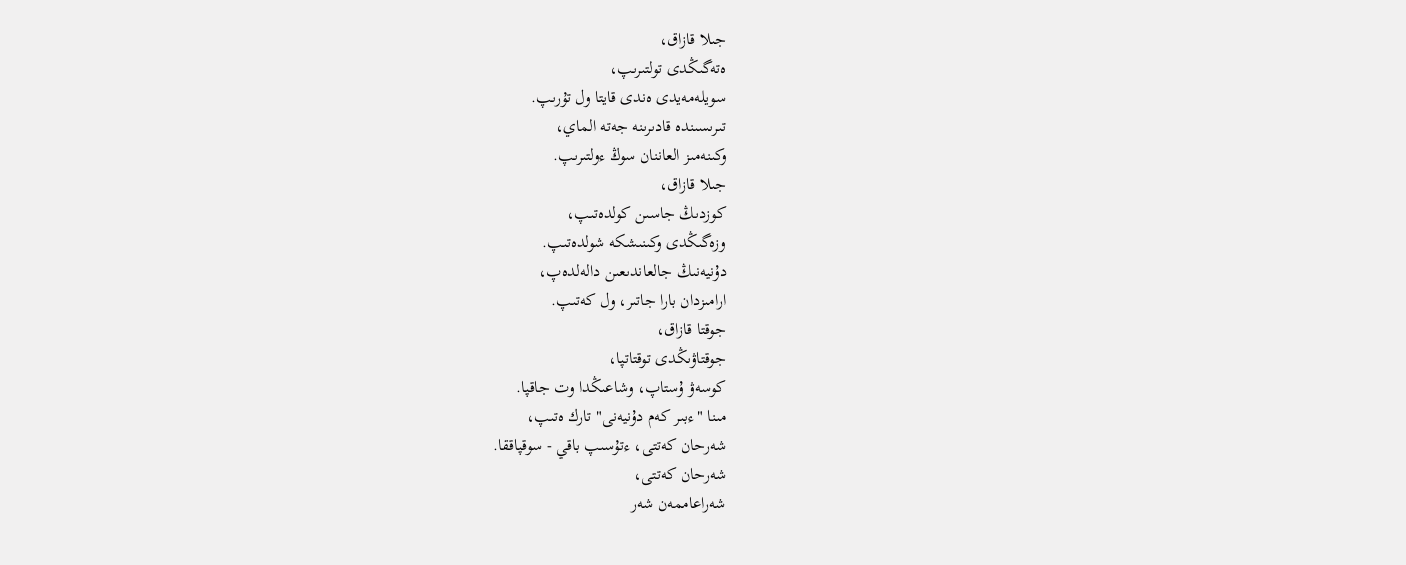جىلا قازاق،
ەتەگىڭدى تولتىرىپ،
سويلەمەيدى ەندى قايتا ول تۇرىپ.
تىرىسىندە قادىرىنە جەتە الماي،
وكىنەمىز العاننان سوڭ ءولتىرىپ.
جىلا قازاق،
كوزدىڭ جاسىن كولدەتىپ،
وزەگىڭدى وكىنىشكە شولدەتىپ.
دۇنيەنىڭ جالعاندىعىن دالەلدەپ،
ارامىزدان بارا جاتىر، ول كەتىپ.
جوقتا قازاق،
جوقتاۋىڭدى توقتاتپا،
كوسەۋ ۇستاپ، وشاعىڭدا وت جاقپا.
مىنا "ءبىر كەم دۇنيەنى" تارك ەتىپ،
شەرحان كەتتى، ءتۇسىپ باقي - سوقپاققا.
شەرحان كەتتى،
شەراعاممەن شەر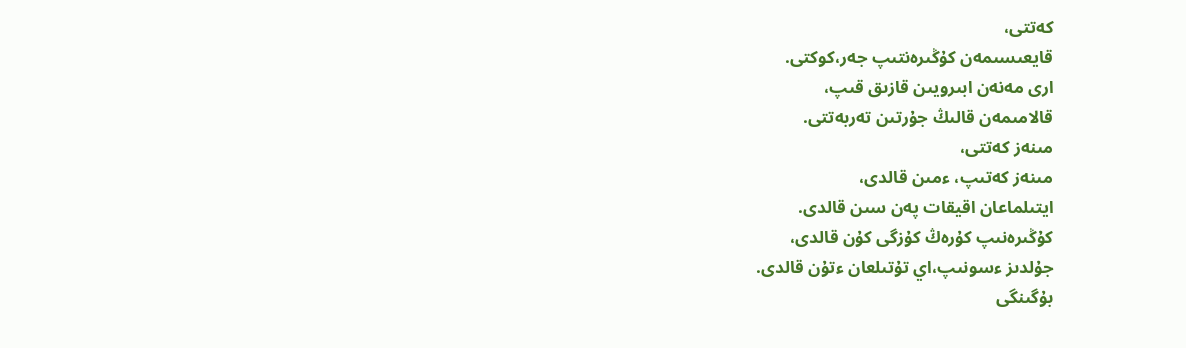كەتتى،
قايعىسىمەن كۇڭىرەنتىپ جەر،كوكتى.
ارى مەنەن ابىرويىن قازىق قىپ،
قالامىمەن قالىڭ جۇرتىن تەربەتتى.
مىنەز كەتتى،
مىنەز كەتىپ، ءمىن قالدى،
ايتىلماعان اقيقات پەن سىن قالدى.
كۇڭىرەنىپ كۇرەڭ كۇزگى كۇن قالدى،
جۇلدىز ءسونىپ،اي تۇتىلعان ءتۇن قالدى.
بۇگىنگى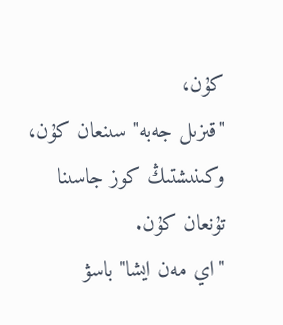كۇن،
"قىزىل جەبە" سىنعان كۇن،
وكىنىشتىڭ كوز جاسىنا تۇنعان كۇن.
"اي مەن ايشا" باسۋ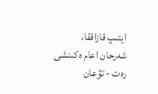ايتىپ قازاققا،
شەرحان اعام ەكىنشى رەت - تۋعان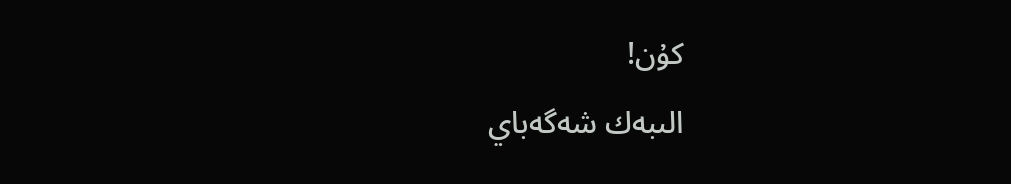كۇن!
الىبەك شەگەباي